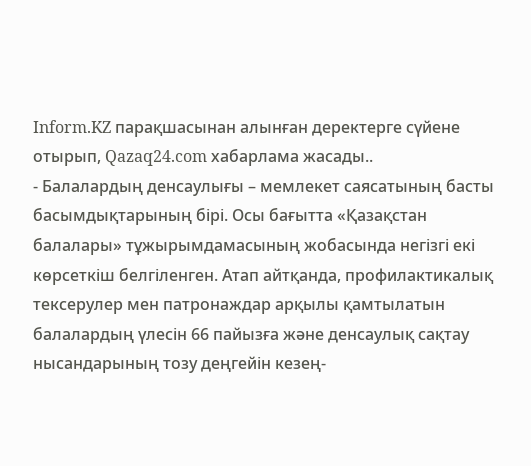Inform.KZ парақшасынан алынған деректерге сүйене отырып, Qazaq24.com хабарлама жасады..
- Балалардың денсаулығы – мемлекет саясатының басты басымдықтарының бірі. Осы бағытта «Қазақстан балалары» тұжырымдамасының жобасында негізгі екі көрсеткіш белгіленген. Атап айтқанда, профилактикалық тексерулер мен патронаждар арқылы қамтылатын балалардың үлесін 66 пайызға және денсаулық сақтау нысандарының тозу деңгейін кезең-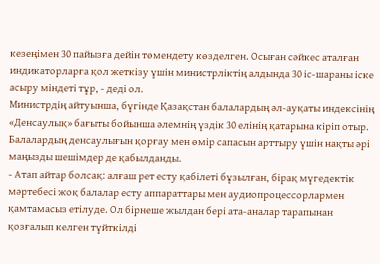кезеңімен 30 пайызға дейін төмендету көзделген. Осыған сәйкес аталған индикаторларға қол жеткізу үшін министрліктің алдында 30 іс-шараны іске асыру міндеті тұр, - деді ол.
Министрдің айтуынша, бүгінде Қазақстан балалардың әл-ауқаты индексінің «Денсаулық» бағыты бойынша әлемнің үздік 30 елінің қатарына кіріп отыр. Балалардың денсаулығын қорғау мен өмір сапасын арттыру үшін нақты әрі маңызды шешімдер де қабылданды.
- Атап айтар болсақ: алғаш рет есту қабілеті бұзылған, бірақ мүгедектік мәртебесі жоқ балалар есту аппараттары мен аудиопроцессорлармен қамтамасыз етілуде. Ол бірнеше жылдан бері ата-аналар тарапынан қозғалып келген түйткілді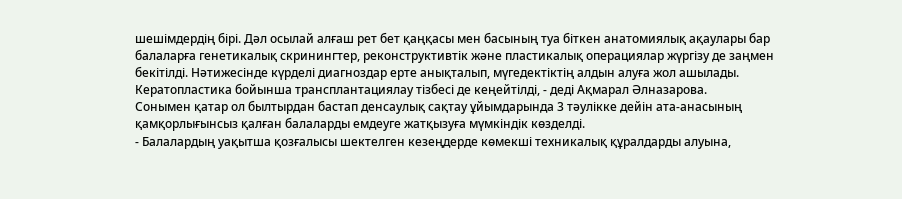шешімдердің бірі. Дәл осылай алғаш рет бет қаңқасы мен басының туа біткен анатомиялық ақаулары бар балаларға генетикалық скринингтер, реконструктивтік және пластикалық операциялар жүргізу де заңмен бекітілді. Нәтижесінде күрделі диагноздар ерте анықталып, мүгедектіктің алдын алуға жол ашылады. Кератопластика бойынша трансплантациялау тізбесі де кеңейтілді, - деді Ақмарал Әлназарова.
Сонымен қатар ол былтырдан бастап денсаулық сақтау ұйымдарында 3 тәулікке дейін ата-анасының қамқорлығынсыз қалған балаларды емдеуге жатқызуға мүмкіндік көзделді.
- Балалардың уақытша қозғалысы шектелген кезеңдерде көмекші техникалық құралдарды алуына,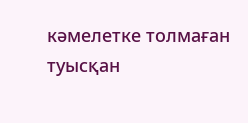кәмелетке толмаған туысқан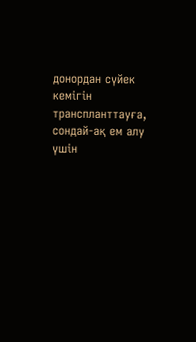донордан сүйек кемігін транспланттауға, сондай-ақ ем алу үшін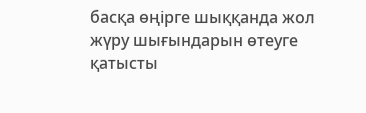басқа өңірге шыққанда жол жүру шығындарын өтеуге қатысты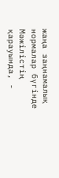жаңа заңнамалық нормалар бүгінде Мәжілістің қарауында, -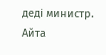деді министр.
Айта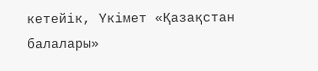кетейік, Үкімет «Қазақстан балалары»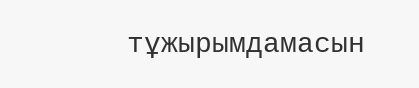тұжырымдамасын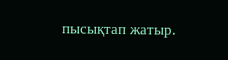пысықтап жатыр.